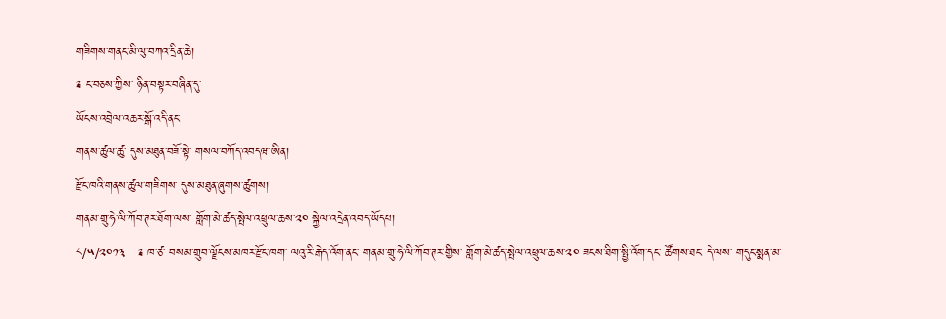གཟིགས་གནང་མི་ལུ་བཀའ་དྲིན་ཆེ།
༉ ང་བཅས་ཀྱིས་ ཉིན་བསྟར་བཞིན་དུ་
ཡོངས་འབྲེལ་འཆར་སྒོ་འདི་ནང་
གནས་ཚུལ་ཚུ་ དུས་མཐུན་བཟོ་སྟེ་ གསལ་བཀོད་འབདཝ་ཨིན།
རྫོང་ཁའི་གནས་ཚུལ་གཟིགས་ དུས་མཐུན་ཞུགས་ཚུགས།
གནམ་གྲུ་ཧེ་ལི་ཀོབ་ཊར་ཐོག་ལས་ གློག་མེ་ཚད་སྤེལ་འཕྲུལ་ཆས་༢༠ སྐྱེལ་འདྲེན་འབད་ཡོདཔ།
༨/༥/༢༠༡༣   ༉ ཁ་ཙ་ བསམ་གྲུབ་ལྗོངས་མཁར་རྫོང་ཁག་ ལའུ་རི་རྒེད་འོག་ནང་ གནམ་གྲུ་ཧེ་ལི་ཀོབ་ཊར་གྱིས་ གློག་མེ་ཚད་སྤེལ་འཕྲུལ་ཆས་༢༠ ཟངས་ཐིག་སྤྱི་འོག་དང་ ཚོགས་ཐང་ དེ་ལས་ གདུང་སྨན་མ་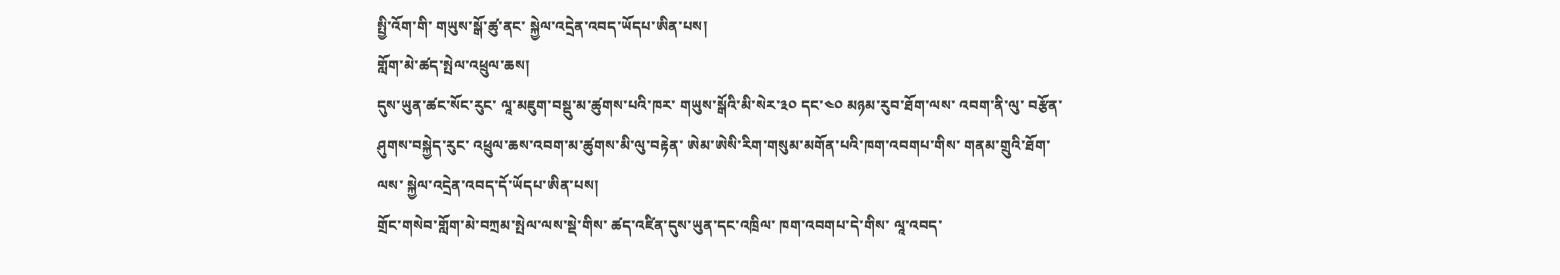སྤྱི་འོག་གི་ གཡུས་སྒོ་ཚུ་ནང་ སྐྱེལ་འདྲེན་འབད་ཡོདཔ་ཨིན་པས།
གློག་མེ་ཚད་སྤེལ་འཕྲུལ་ཆས།
དུས་ཡུན་ཚང་སོང་རུང་ ལཱ་མཇུག་བསྡུ་མ་ཚུགས་པའི་ཁར་ གཡུས་སྒོའི་མི་སེར་༣༠ དང་༤༠ མཉམ་རུབ་ཐོག་ལས་ འབག་ནི་ལུ་ བརྩོན་ཤུགས་བསྐྱེད་རུང་ འཕྲུལ་ཆས་འབག་མ་ཚུགས་མི་ལུ་བརྟེན་ ཨེམ་ཨེསི་རིག་གསུམ་མགོན་པའི་ཁག་འབགཔ་གིས་ གནམ་གྲུའི་ཐོག་ལས་ སྐྱེལ་འདྲེན་འབད་དོ་ཡོདཔ་ཨིན་པས།
གྲོང་གསེབ་གློག་མེ་བཀྲམ་སྤེལ་ལས་སྡེ་གིས་ ཚད་འཛིན་དུས་ཡུན་དང་འཁྲིལ་ ཁག་འབགཔ་དེ་གིས་ ལཱ་འབད་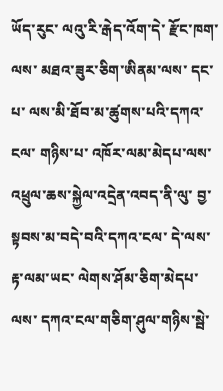ཡོད་རུང་ ལའུ་རི་རྒེད་འོག་དེ་ རྫོང་ཁག་ལས་ མཐའ་ཟུར་ཅིག་ཨིནམ་ལས་ དང་པ་ ལས་མི་ཐོབ་མ་ཚུགས་པའི་དཀའ་ངལ་ གཉིས་པ་ འཁོར་ལམ་མེདཔ་ལས་ འཕྲུལ་ཆས་སྐྱེལ་འདྲེན་འབད་ནི་ལུ་ བྱ་སྟབས་མ་བདེ་བའི་དཀའ་ངལ་ དེ་ལས་ རྟ་ལམ་ཡང་ ལེགས་ཤོམ་ཅིག་མེདཔ་ལས་ དཀའ་ངལ་གཅིག་ཤུལ་གཉིས་སྦེ་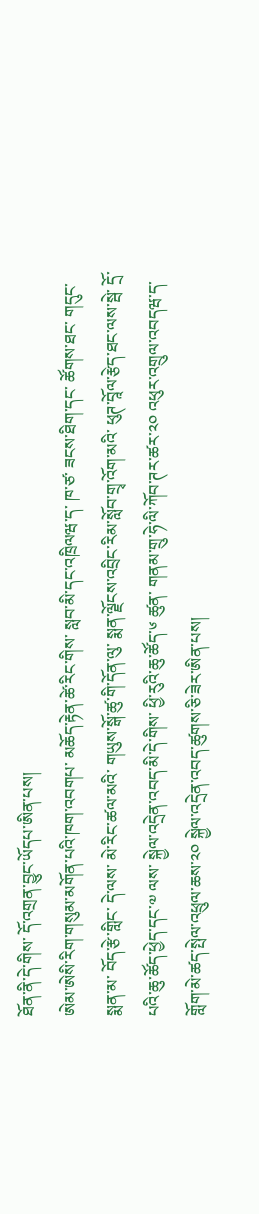ཐོན་ནི་དེ་གིས་ དོ་འགྲན་བྱུང་ཡོདཔ་ཨིན་པས།
ཨེམ་ཨེསི་རིག་གསུམ་མགོན་པའི་ཁག་འབགཔ་ མཆོད་རྟེན་ཚེ་རིང་གིས་ སླབ་མི་དང་འཁྲིལཝ་ད་ ཁ་ཙ་ ཟངས་ཐིག་དང་ ཚོགས་ཐང་ གདུང་སྨན་མ་ བོད་རྩེ་གླིང་ དེ་ལས་ མེ་རིང་ཚལ་མའི་ གཡུས་སྒོ་ཚུ་གི་དོན་ལུ་ སྨན་ལྗོངས་འབྲིང་རིམ་སློབ་གྲྭ་འོག་མའི་ ཕུཊ་བཱོལ་རྩེད་ཐང་ལས་སྦེ་ དྲོ་པའི་ཆུ་ཚོད་ཕྱེད་དང་༧ ལས་ སྐྱེལ་འདྲེན་འབད་མི་དེ་གིས་ ཕྱི་རུའི་ཆུ་ཚོད་༦ ཚུན་ གནམ་གྲུ་ཧེ་ལི་ཀོབ་ཊར་ཚར་༢༠ འཕུར་འགྲུལ་འབདཝ་ད་ གློག་མེ་ཚད་སྤེལ་འཕྲུལ་ཆས་༢༠ སྐྱེལ་འདྲེན་འབད་ཚུགས་ཅི་ཟེར་ཨིན་པས།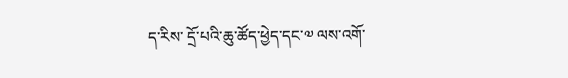ད་རིས་ དྲོ་པའི་ཆུ་ཚོད་ཕྱེད་དང་༧ ལས་འགོ་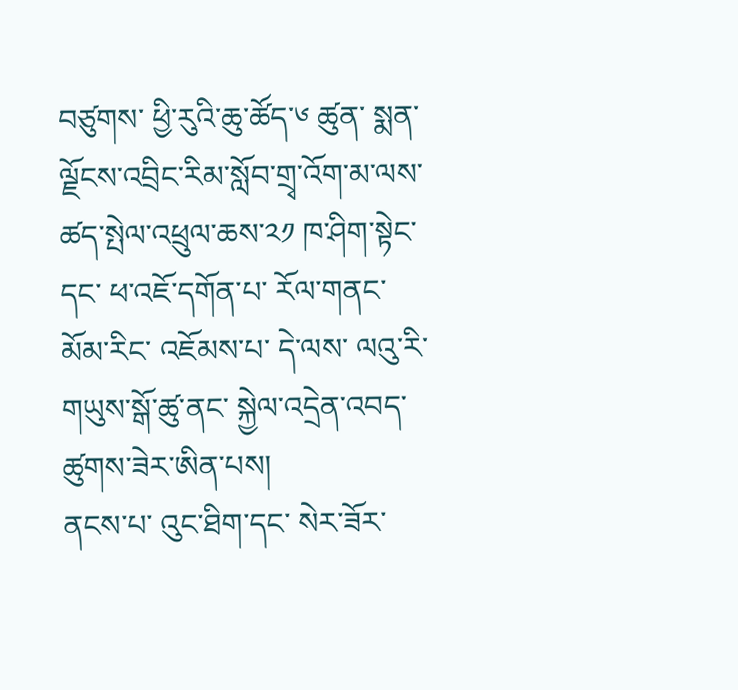བཙུགས་ ཕྱི་རུའི་ཆུ་ཚོད་༦ ཚུན་ སྨན་ལྗོངས་འབྲིང་རིམ་སློབ་གྲྭ་འོག་མ་ལས་ ཚད་སྤེལ་འཕྲུལ་ཆས་༢༡ ཁ་ཤིག་སྟེང་དང་ ཕ་འཇོ་དགོན་པ་ རོལ་གནང་ མོམ་རིང་ འཇོམས་པ་ དེ་ལས་ ལའུ་རི་གཡུས་སྒོ་ཚུ་ནང་ སྐྱེལ་འདྲེན་འབད་ཚུགས་ཟེར་ཨིན་པས།
ནངས་པ་ འུང་ཐིག་དང་ སེར་ཟོར་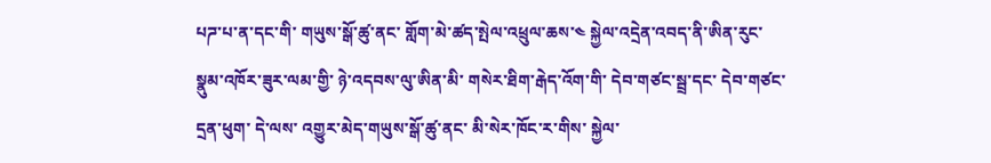པཌ་པ་ན་དང་གི་ གཡུས་སྒོ་ཚུ་ནང་ གློག་མེ་ཚད་སྤེལ་འཕྲུལ་ཆས་༤ སྐྱེལ་འདྲེན་འབད་ནི་ཨིན་རུང་ སྣུམ་འཁོར་ཟུར་ལམ་གྱི་ ཉེ་འདབས་ལུ་ཨིན་མི་ གསེར་ཐིག་རྒེད་འོག་གི་ དེབ་གཙང་སྦྲ་དང་ དེབ་གཙང་ དྲན་ཕུག་ དེ་ལས་ འགྱུར་མེད་གཡུས་སྒོ་ཚུ་ནང་ མི་སེར་ཁོང་ར་གིས་ སྐྱེལ་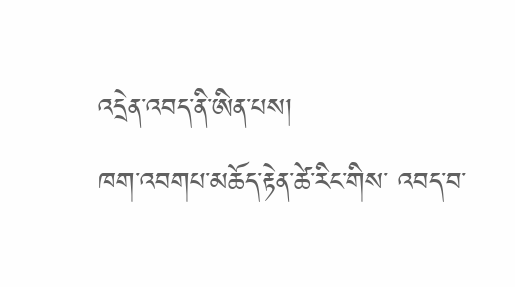འདྲེན་འབད་ནི་ཨིན་པས།
ཁག་འབགཔ་མཆོད་རྟེན་ཚེ་རིང་གིས་ འབད་བ་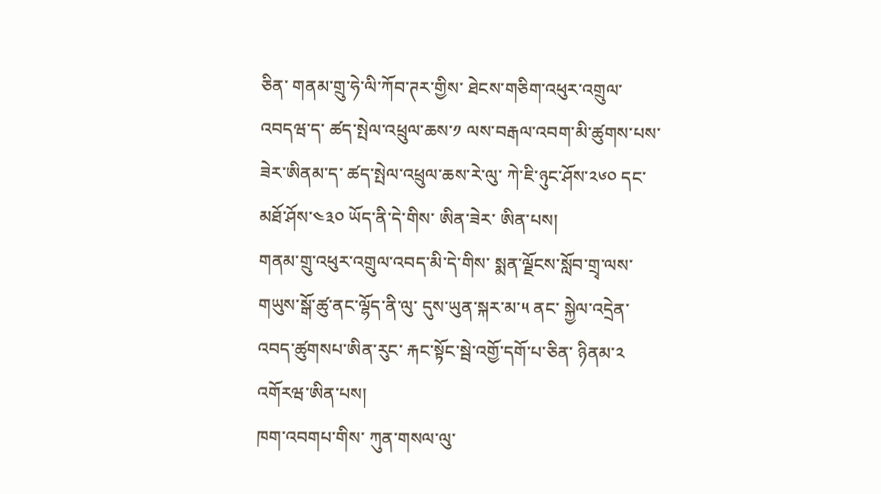ཅིན་ གནམ་གྲུ་ཧེ་ལི་ཀོབ་ཊར་གྱིས་ ཐེངས་གཅིག་འཕུར་འགྲུལ་འབདཝ་ད་ ཚད་སྤེལ་འཕྲུལ་ཆས་༡ ལས་བརྒལ་འབག་མི་ཚུགས་པས་ཟེར་ཨིནམ་ད་ ཚད་སྤེལ་འཕྲུལ་ཆས་རེ་ལུ་ ཀེ་ཇི་ཉུང་ཤོས་༢༦༠ དང་ མཐོ་ཤོས་༤༣༠ ཡོད་ནི་དེ་གིས་ ཨིན་ཟེར་ ཨིན་པས།
གནམ་གྲུ་འཕུར་འགྲུལ་འབད་མི་དེ་གིས་ སྨན་ལྗོངས་སློབ་གྲྭ་ལས་ གཡུས་སྒོ་ཚུ་ནང་ལྷོད་ནི་ལུ་ དུས་ཡུན་སྐར་མ་༥ ནང་ སྐྱེལ་འདྲེན་འབད་ཚུགསཔ་ཨིན་རུང་ རྐང་སྟོང་སྦེ་འགྱོ་དགོ་པ་ཅིན་ ཉིནམ་༢ འགོརཝ་ཨིན་པས།
ཁག་འབགཔ་གིས་ ཀུན་གསལ་ལུ་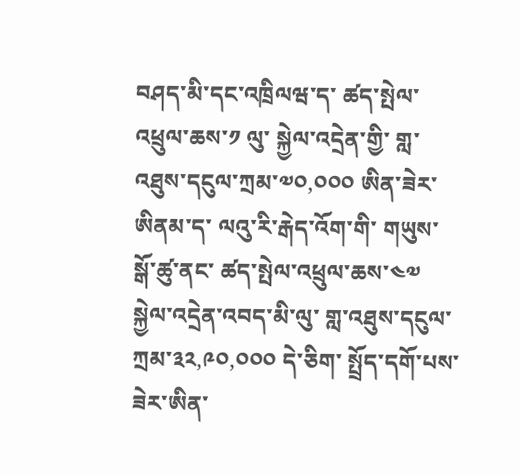བཤད་མི་དང་འཁྲིལཝ་ད་ ཚད་སྤེལ་འཕྲུལ་ཆས་༡ ལུ་ སྐྱེལ་འདྲེན་གྱི་ གླ་འཐུས་དངུལ་ཀྲམ་༧༠,༠༠༠ ཨིན་ཟེར་ཨིནམ་ད་ ལའུ་རི་རྒེད་འོག་གི་ གཡུས་སྒོ་ཚུ་ནང་ ཚད་སྤེལ་འཕྲུལ་ཆས་༤༧ སྐྱེལ་འདྲེན་འབད་མི་ལུ་ གླ་འཐུས་དངུལ་ཀྲམ་༣༢,༩༠,༠༠༠ དེ་ཅིག་ སྤྲོད་དགོ་པས་ཟེར་ཨིན་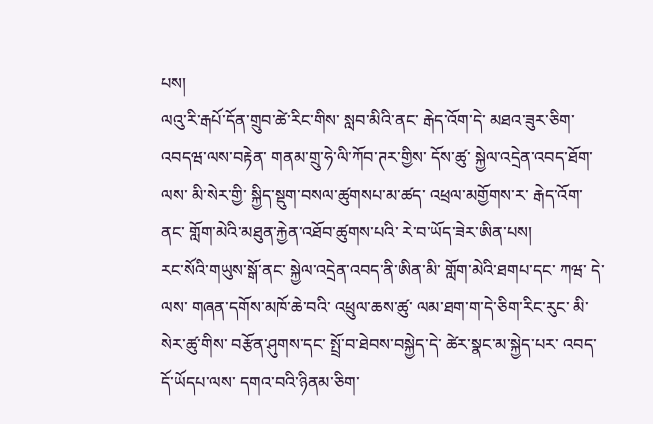པས།
ལའུ་རི་རྒཔོ་དོན་གྲུབ་ཚེ་རིང་གིས་ སླབ་མིའི་ནང་ རྒེད་འོག་དེ་ མཐའ་ཟུར་ཅིག་འབདཝ་ལས་བརྟེན་ གནམ་གྲུ་ཧེ་ལི་ཀོབ་ཊར་གྱིས་ དོས་ཚུ་ སྐྱེལ་འདྲེན་འབད་ཐོག་ལས་ མི་སེར་གྱི་ སྐྱིད་སྡུག་བསལ་ཚུགསཔ་མ་ཚད་ འཕྲལ་མགྱོགས་ར་ རྒེད་འོག་ནང་ གློག་མེའི་མཐུན་རྐྱེན་འཐོབ་ཚུགས་པའི་ རེ་བ་ཡོད་ཟེར་ཨིན་པས།
རང་སོའི་གཡུས་སྒོ་ནང་ སྐྱེལ་འདྲེན་འབད་ནི་ཨིན་མི་ གློག་མེའི་ཐགཔ་དང་ ཀཝ་ དེ་ལས་ གཞན་དགོས་མཁོ་ཆེ་བའི་ འཕྲུལ་ཆས་ཚུ་ ལམ་ཐག་ག་དེ་ཅིག་རིང་རུང་ མི་སེར་ཚུ་གིས་ བརྩོན་ཤུགས་དང་ སྤྲོ་བ་ཐེབས་བསྐྱེད་དེ་ ཚེར་སྣང་མ་སྐྱེད་པར་ འབད་དོ་ཡོདཔ་ལས་ དགའ་བའི་ཉིནམ་ཅིག་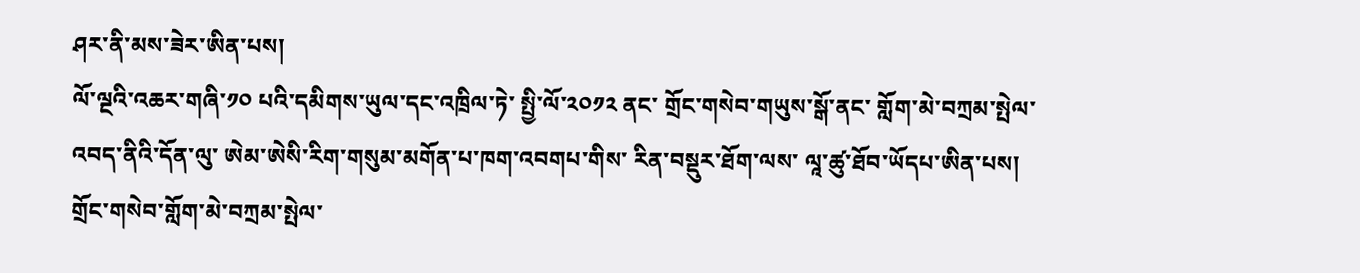ཤར་ནི་མས་ཟེར་ཨིན་པས།
ལོ་ལྔའི་འཆར་གཞི་༡༠ པའི་དམིགས་ཡུལ་དང་འཁྲིལ་ཏེ་ སྤྱི་ལོ་༢༠༡༢ ནང་ གྲོང་གསེབ་གཡུས་སྒོ་ནང་ གློག་མེ་བཀྲམ་སྤེལ་འབད་ནིའི་དོན་ལུ་ ཨེམ་ཨེསི་རིག་གསུམ་མགོན་པ་ཁག་འབགཔ་གིས་ རིན་བསྡུར་ཐོག་ལས་ ལཱ་ཚུ་ཐོབ་ཡོདཔ་ཨིན་པས།
གྲོང་གསེབ་གློག་མེ་བཀྲམ་སྤེལ་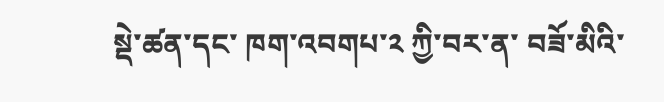སྡེ་ཚན་དང་ ཁག་འབགཔ་༢ ཀྱི་བར་ན་ བཟོ་མིའི་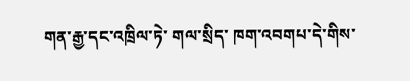གན་རྒྱ་དང་འཁྲིལ་ཏེ་ གལ་སྲིད་ ཁག་འབགཔ་དེ་གིས་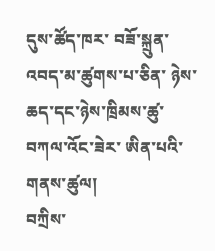དུས་ཚོད་ཁར་ བཟོ་སྐྲུན་འབད་མ་ཚུགས་པ་ཅིན་ ཉེས་ཆད་དང་ཉེས་ཁྲིམས་ཚུ་ བཀལ་འོང་ཟེར་ ཨིན་པའི་གནས་ཚུལ།
བཀྲིས་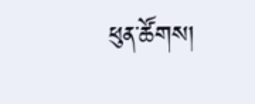ཕུན་ཚོགས།